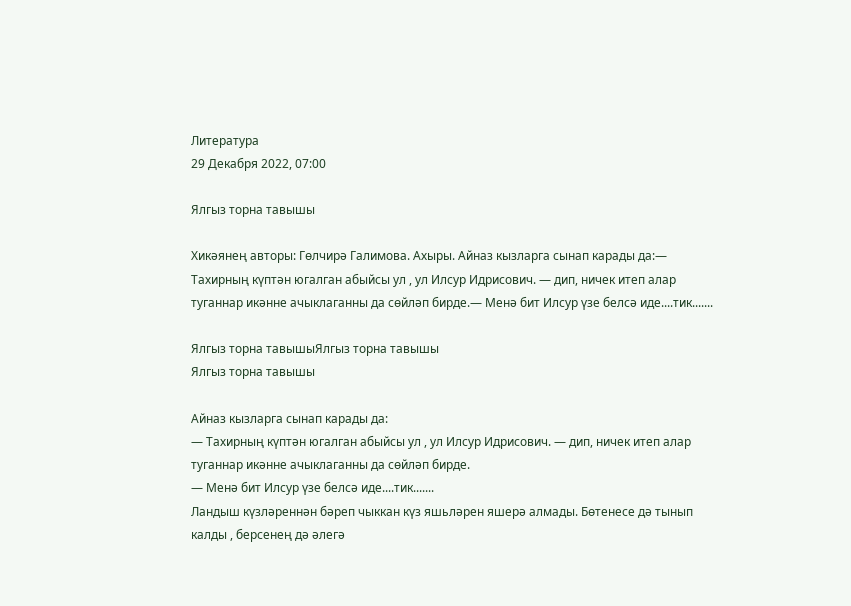Литература
29 Декабря 2022, 07:00

Ялгыз торна тавышы

Хикәянең авторы: Гөлчирә Галимова. Ахыры. Айназ кызларга сынап карады да:— Тахирның күптән югалган абыйсы ул , ул Илсур Идрисович. — дип, ничек итеп алар туганнар икәнне ачыклаганны да сөйләп бирде.— Менә бит Илсур үзе белсә иде....тик.......

Ялгыз торна тавышыЯлгыз торна тавышы
Ялгыз торна тавышы

Айназ кызларга сынап карады да:
— Тахирның күптән югалган абыйсы ул , ул Илсур Идрисович. — дип, ничек итеп алар туганнар икәнне ачыклаганны да сөйләп бирде.
— Менә бит Илсур үзе белсә иде....тик.......
Ландыш күзләреннән бәреп чыккан күз яшьләрен яшерә алмады. Бөтенесе дә тынып калды , берсенең дә әлегә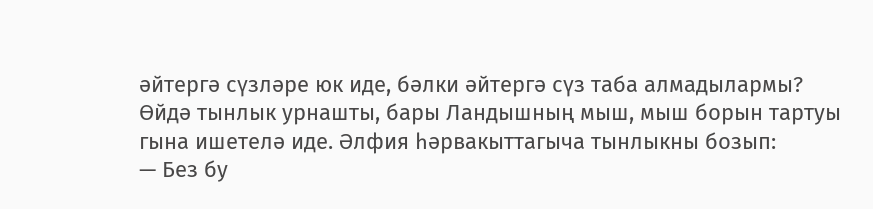әйтергә сүзләре юк иде, бәлки әйтергә сүз таба алмадылармы?
Өйдә тынлык урнашты, бары Ландышның мыш, мыш борын тартуы гына ишетелә иде. Әлфия һәрвакыттагыча тынлыкны бозып:
— Без бу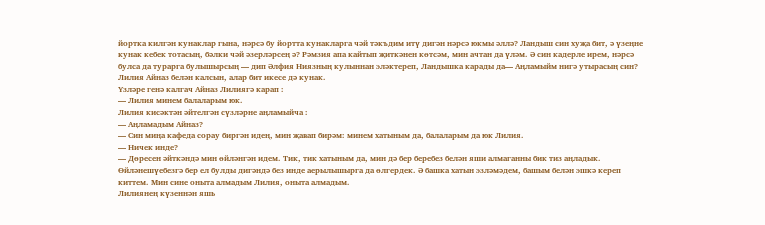йортка килгән кунаклар гына, нәрсә бу йортта кунакларга чәй тәкъдим итү дигән нәрсә юкмы әллә? Ландыш син хуҗа бит, ә үзеңне кунак кебек тотасың, бәлки чәй әзерләрсең ә? Рәмзия апа кайтып җиткәнен көтсәм, мин ачтан да үләм. Ә син кадерле ирем, нәрсә булса да турарга булышырсың — дип Әлфия Ниязның кулыннан эләктереп, Ландышка карады да— Аңламыйм нигә утырасың син? Лилия Айназ белән калсын, алар бит икесе дә кунак.
Үзләре генә калгач Айназ Лилиягә карап :
— Лилия минем балаларым юк.
Лилия кисәктән әйтелгән сүзләрне аңламыйча :
— Аңламадым Айназ?
— Син миңа кафеда сорау биргән идең, мин җавап бирәм: минем хатыным да, балаларым да юк Лилия.
— Ничек инде?
— Дөресен әйткәндә мин өйләнгән идем. Тик, тик хатыным да, мин дә бер беребез белән яши алмаганны бик тиз аңладык. Өйләнешүебезгә бер ел булды дигәндә без инде аерылышырга да өлгердек. Ә башка хатын эзләмәдем, башым белән эшкә кереп киттем. Мин сине оныта алмадым Лилия, оныта алмадым.
Лилиянең күзеннән яшь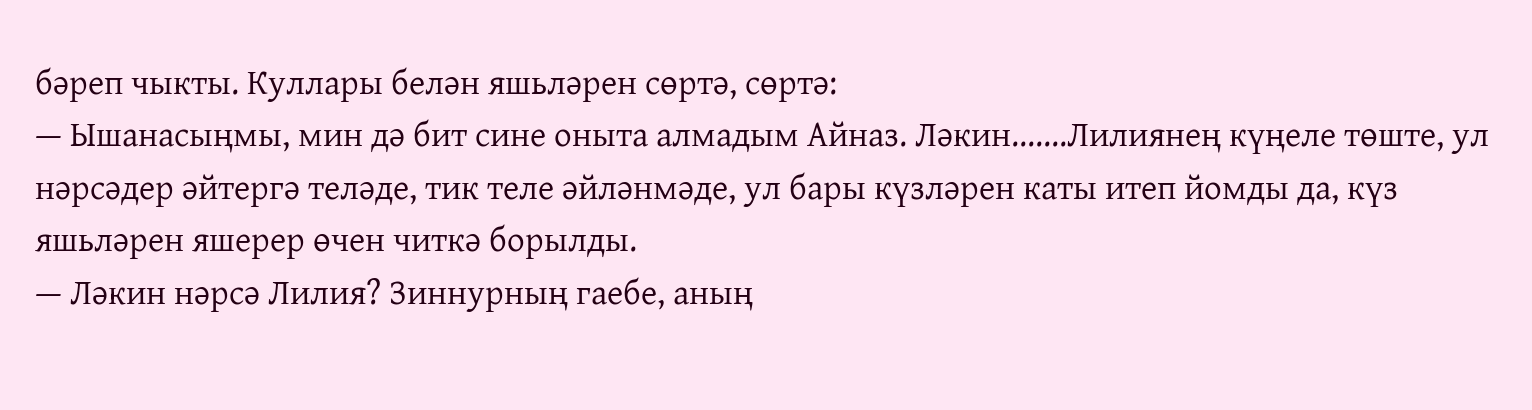бәреп чыкты. Куллары белән яшьләрен сөртә, сөртә:
— Ышанасыңмы, мин дә бит сине оныта алмадым Айназ. Ләкин.......Лилиянең күңеле төште, ул нәрсәдер әйтергә теләде, тик теле әйләнмәде, ул бары күзләрен каты итеп йомды да, күз яшьләрен яшерер өчен читкә борылды.
— Ләкин нәрсә Лилия? Зиннурның гаебе, аның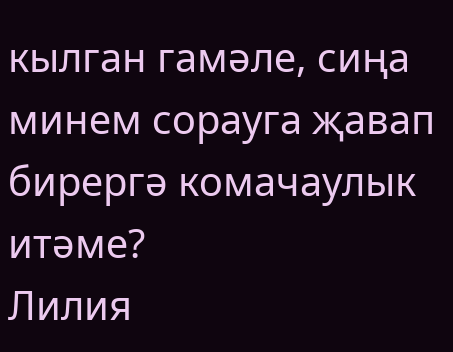кылган гамәле, сиңа минем сорауга җавап бирергә комачаулык итәме?
Лилия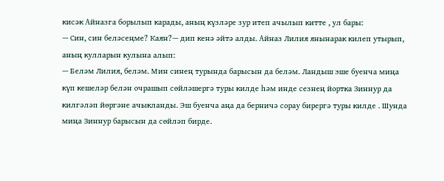кисәк Айназга борылып карады, аның күзләре зур итеп ачылып китте , ул бары:
— Син, син беләсеңме? Каян?— дип кенә әйтә алды. Айназ Лилия янынарак килеп утырып, аның кулларын кулына алып:
— Беләм Лилия, беләм. Мин синең турында барысын да беләм. Ландыш эше буенча миңа күп кешеләр белән очрашып сөйләшергә туры килде һәм инде сезнең йортка Зиннур да килгәләп йөргәне ачыкланды. Эш буенча аңа да берничә сорау бирергә туры килде . Шунда миңа Зиннур барысын да сөйләп бирде.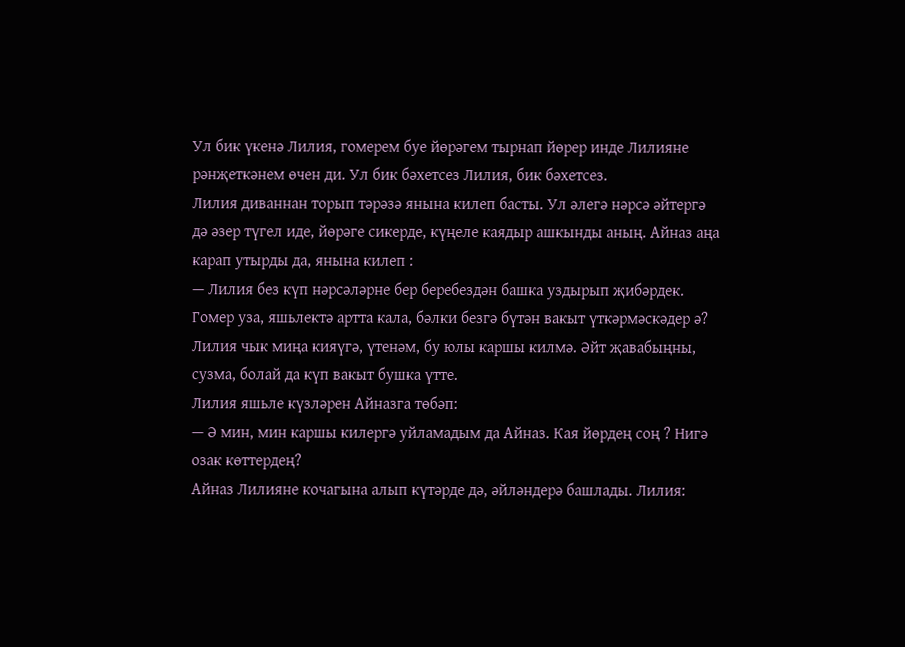Ул бик үкенә Лилия, гомерем буе йөрәгем тырнап йөрер инде Лилияне рәнҗеткәнем өчен ди. Ул бик бәхетсез Лилия, бик бәхетсез.
Лилия диваннан торып тәрәзә янына килеп басты. Ул әлегә нәрсә әйтергә дә әзер түгел иде, йөрәге сикерде, күңеле каядыр ашкынды аның. Айназ аңа карап утырды да, янына килеп :
— Лилия без күп нәрсәләрне бер беребездән башка уздырып җибәрдек. Гомер уза, яшьлектә артта кала, бәлки безгә бүтән вакыт үткәрмәскәдер ә? Лилия чык миңа кияүгә, үтенәм, бу юлы каршы килмә. Әйт җавабыңны, сузма, болай да күп вакыт бушка үтте.
Лилия яшьле күзләрен Айназга төбәп:
— Ә мин, мин каршы килергә уйламадым да Айназ. Кая йөрдең соң ? Нигә озак көттердең?
Айназ Лилияне кочагына алып күтәрде дә, әйләндерә башлады. Лилия: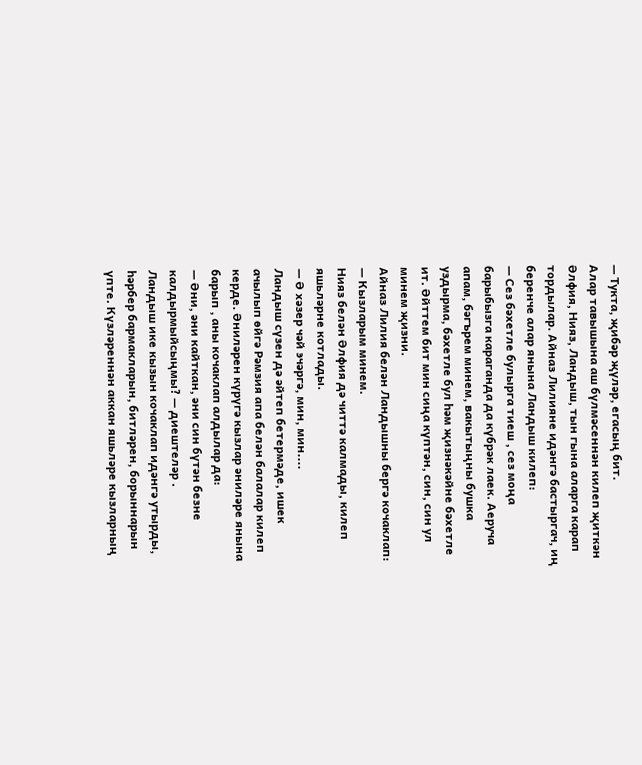— Тукта, җибәр җүләр, егасың бит.
Алар тавышына аш бүлмәсеннән килеп җиткән Әлфия, Нияз, Ландыш, тын гына аларга карап тордылар. Айназ Лилияне идәнгә бастыргач, иң беренче алар янына Ландыш килеп:
— Сез бәхетле булырга тиеш , сез моңа барыбызга караганда да күбрәк лаек. Аеруча апам, бәгърем минем, вакытыңны бушка уздырма, бәхетле бул һәм җизнәкәйне бәхетле ит. Әйттем бит мин сиңа күптән, син, син ул минем җизни.
Айназ Лилия белән Ландышны бергә кочаклап:
— Кызларым минем.
Нияз белән Әлфия дә читтә калмады, килеп яшьләрне котлады.
— Ә хәзер чәй эчәргә, мин, мин....
Ландыш сүзен дә әйтеп бетермәде, ишек ачылып өйгә Рәмзия апа белән балалар килеп керде. Әниләрен күрүгә кызлар әниләре янына барып , аны кочаклап алдылар да:
— Әни, әни кайткан, әни син бүтән безне калдырмыйсыңмы? — диештеләр .
Ландыш ике кызын кочаклап идәнгә утырды, һәрбер бармакларын, битләрен, борыннарын үпте. Күзләреннән аккан яшьләре кызларның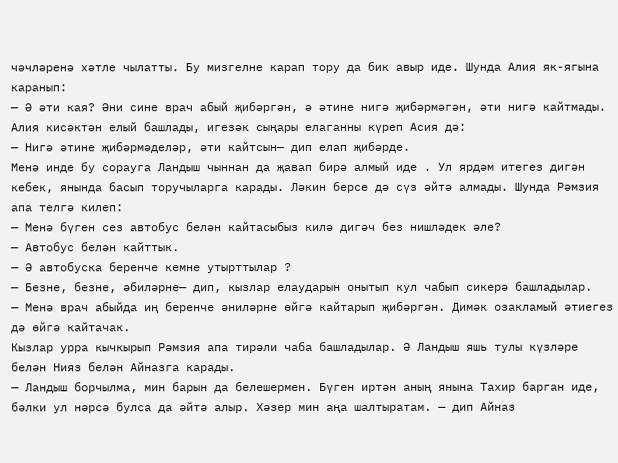чәчләренә хәтле чылатты. Бу мизгелне карап тору да бик авыр иде. Шунда Алия як-ягына каранып:
— Ә әти кая? Әни сине врач абый җибәргән, ә әтине нигә җибәрмәгән, әти нигә кайтмады.
Алия кисәктән елый башлады, игезәк сыңары елаганны күреп Асия дә:
— Нигә әтине җибәрмәделәр, әти кайтсын— дип елап җибәрде.
Менә инде бу сорауга Ландыш чыннан да җавап бирә алмый иде . Ул ярдәм итегез дигән кебек, янында басып торучыларга карады. Ләкин берсе дә сүз әйтә алмады. Шунда Рәмзия апа телгә килеп:
— Менә бүген сез автобус белән кайтасыбыз килә дигәч без нишләдек әле?
— Автобус белән кайттык.
— Ә автобуска беренче кемне утырттылар ?
— Безне, безне, әбиләрне— дип, кызлар елаударын онытып кул чабып сикерә башладылар.
— Менә врач абыйда иң беренче әниләрне өйгә кайтарып җибәргән. Димәк озакламый әтиегез дә өйгә кайтачак.
Кызлар урра кычкырып Рәмзия апа тирәли чаба башладылар. Ә Ландыш яшь тулы күзләре белән Нияз белән Айназга карады.
— Ландыш борчылма, мин барын да белешермен. Бүген иртән аның янына Тахир барган иде, бәлки ул нәрсә булса да әйтә алыр. Хәзер мин аңа шалтыратам. — дип Айназ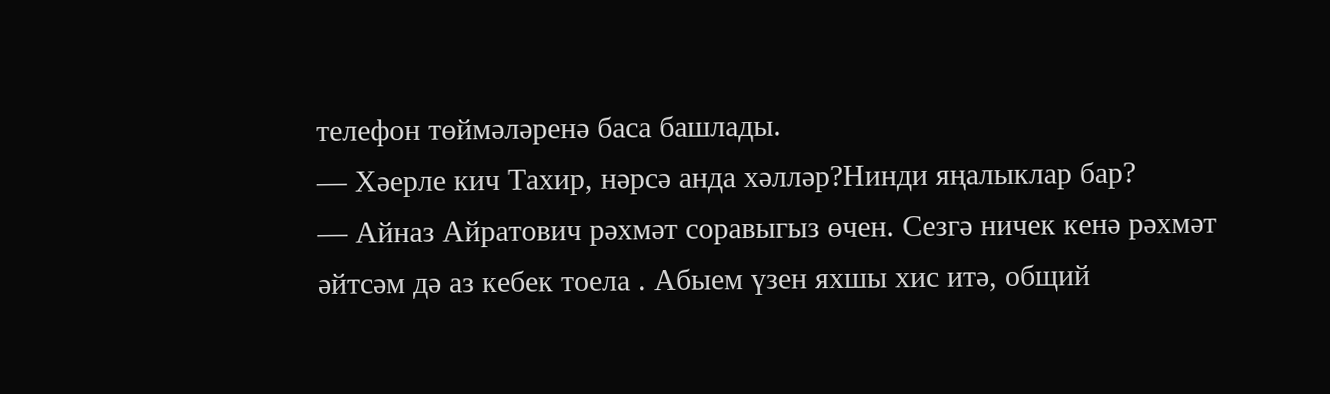телефон төймәләренә баса башлады.
— Хәерле кич Тахир, нәрсә анда хәлләр?Нинди яңалыклар бар?
— Айназ Айратович рәхмәт соравыгыз өчен. Сезгә ничек кенә рәхмәт әйтсәм дә аз кебек тоела . Абыем үзен яхшы хис итә, общий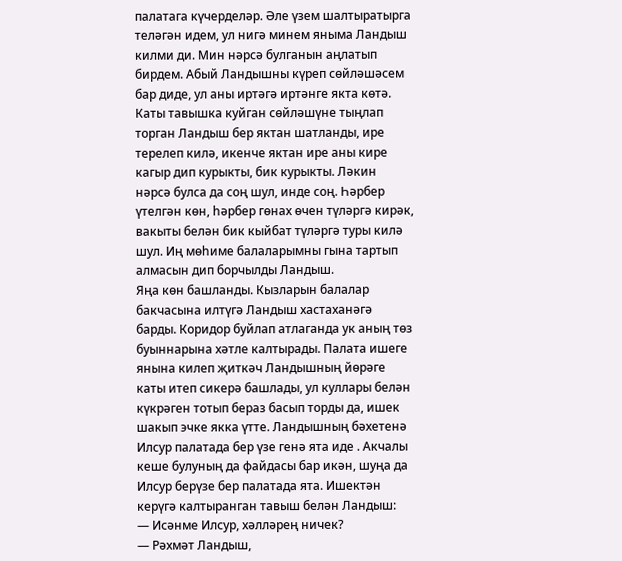палатага күчерделәр. Әле үзем шалтыратырга теләгән идем, ул нигә минем яныма Ландыш килми ди. Мин нәрсә булганын аңлатып бирдем. Абый Ландышны күреп сөйләшәсем бар диде, ул аны иртәгә иртәнге якта көтә.
Каты тавышка куйган сөйләшүне тыңлап торган Ландыш бер яктан шатланды, ире терелеп килә, икенче яктан ире аны кире кагыр дип курыкты, бик курыкты. Ләкин нәрсә булса да соң шул, инде соң. Һәрбер үтелгән көн, һәрбер гөнах өчен түләргә кирәк, вакыты белән бик кыйбат түләргә туры килә шул. Иң мөһиме балаларымны гына тартып алмасын дип борчылды Ландыш.
Яңа көн башланды. Кызларын балалар бакчасына илтүгә Ландыш хастаханәгә барды. Коридор буйлап атлаганда ук аның төз буыннарына хәтле калтырады. Палата ишеге янына килеп җиткәч Ландышның йөрәге каты итеп сикерә башлады, ул куллары белән күкрәген тотып бераз басып торды да, ишек шакып эчке якка үтте. Ландышның бәхетенә Илсур палатада бер үзе генә ята иде . Акчалы кеше булуның да файдасы бар икән, шуңа да Илсур берүзе бер палатада ята. Ишектән керүгә калтыранган тавыш белән Ландыш:
— Исәнме Илсур, хәлләрең ничек?
— Рәхмәт Ландыш,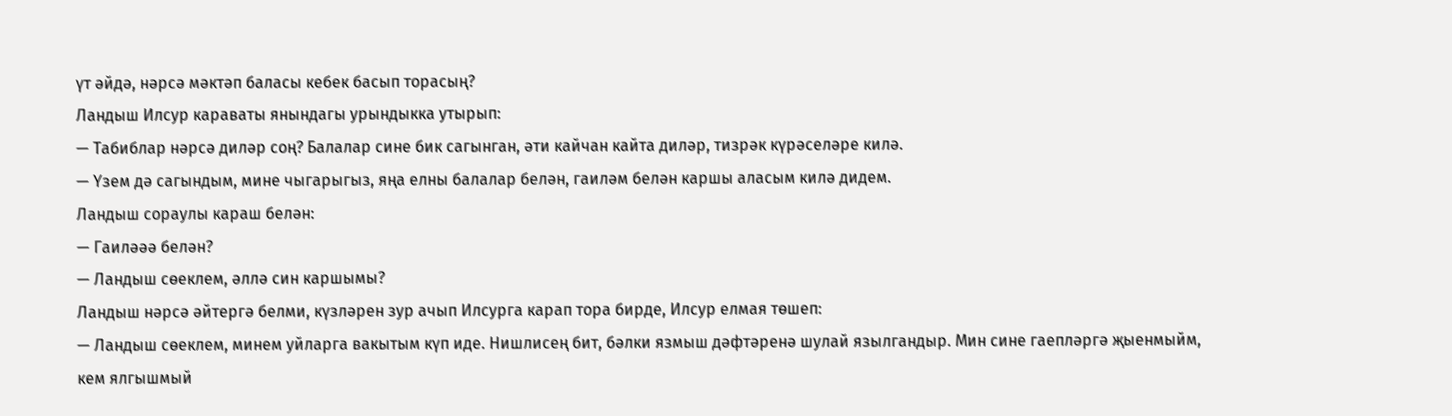үт әйдә, нәрсә мәктәп баласы кебек басып торасың?
Ландыш Илсур караваты янындагы урындыкка утырып:
— Табиблар нәрсә диләр соң? Балалар сине бик сагынган, әти кайчан кайта диләр, тизрәк күрәселәре килә.
— Үзем дә сагындым, мине чыгарыгыз, яңа елны балалар белән, гаиләм белән каршы аласым килә дидем.
Ландыш сораулы караш белән:
— Гаиләәә белән?
— Ландыш сөеклем, әллә син каршымы?
Ландыш нәрсә әйтергә белми, күзләрен зур ачып Илсурга карап тора бирде, Илсур елмая төшеп:
— Ландыш сөеклем, минем уйларга вакытым күп иде. Нишлисең бит, бәлки язмыш дәфтәренә шулай язылгандыр. Мин сине гаепләргә җыенмыйм, кем ялгышмый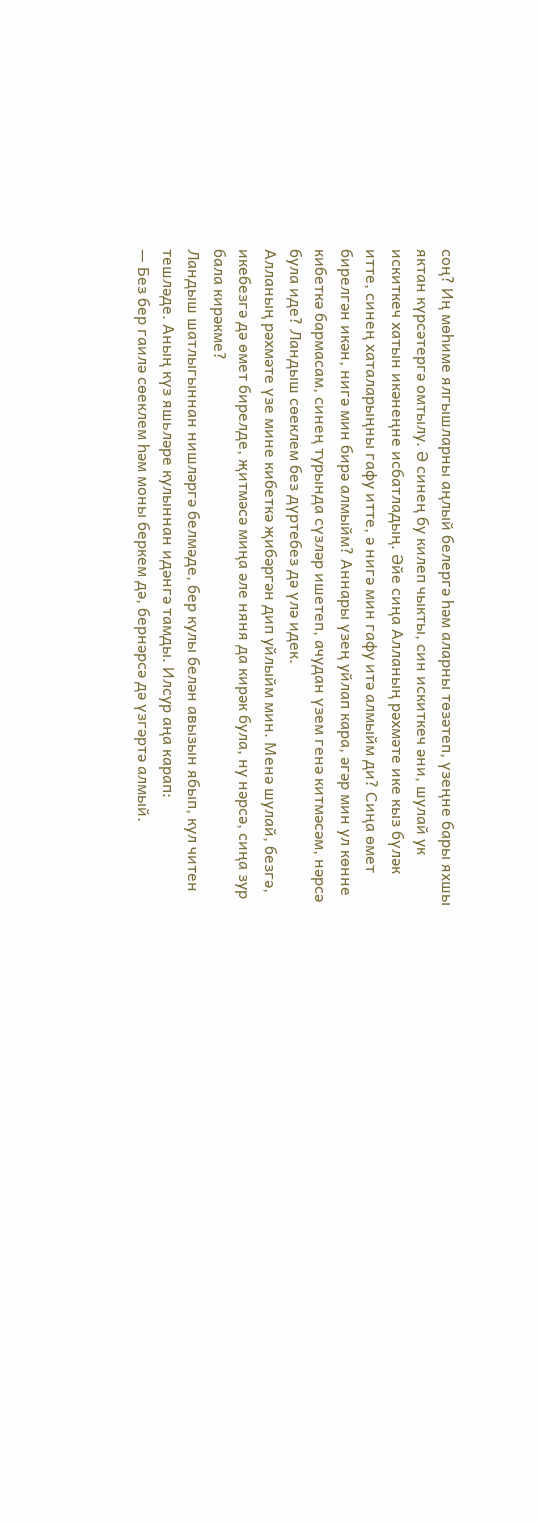соң? Иң мөһиме ялгышларны аңлый белергә һәм аларны төзәтеп, үзеңне бары яхшы яктан күрсәтергә омтылу. Ә синең бу килеп чыкты, син искиткеч әни, шулай ук искиткеч хатын икәнеңне исбатладың. Әйе сиңа Алланың рәхмәте ике кыз бүләк итте, синең хаталарыңны гафу итте, ә нигә мин гафу итә алмыйм ди? Сиңа өмет бирелгән икән, нигә мин бирә алмыйм? Аннары үзең уйлап кара, әгәр мин ул көнне кибеткә бармасам, синең турында сүзләр ишетеп, ачудан үзем генә китмәсәм, нәрсә була иде? Ландыш сөеклем без дүртебез дә үлә идек.
Алланың рәхмәте үзе мине кибеткә җибәргән дип уйлыйм мин. Менә шулай, безгә, икебезгә дә өмет бирелде, җитмәсә миңа әле няня да кирәк була, ну нәрсә, сиңа зур бала кирәкме?
Ландыш шатлыгыннан нишләргә белмәде, бер кулы белән авызын ябып, кул читен тешләде. Аның күз яшьләре кулыннан идәнгә тамды. Илсур аңа карап:
— Без бер гаилә сөеклем һәм моны беркем дә, бернәрсә дә үзгәртә алмый.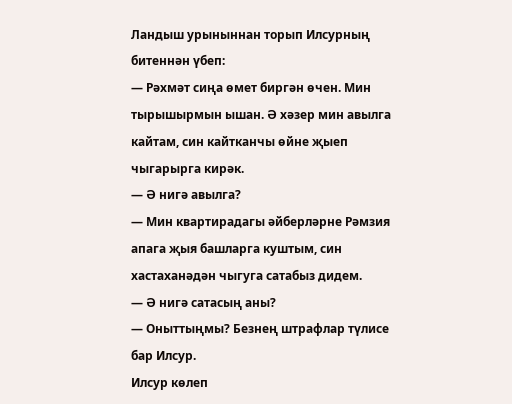Ландыш урыныннан торып Илсурның битеннән үбеп:
— Рәхмәт сиңа өмет биргән өчен. Мин тырышырмын ышан. Ә хәзер мин авылга кайтам, син кайтканчы өйне җыеп чыгарырга кирәк.
— Ә нигә авылга?
— Мин квартирадагы әйберләрне Рәмзия апага җыя башларга куштым, син хастаханәдән чыгуга сатабыз дидем.
— Ә нигә сатасың аны?
— Оныттыңмы? Безнең штрафлар түлисе бар Илсур.
Илсур көлеп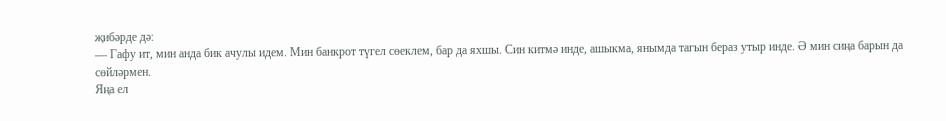җибәрде дә:
— Гафу ит, мин анда бик ачулы идем. Мин банкрот түгел сөеклем, бар да яхшы. Син китмә инде, ашыкма, янымда тагын бераз утыр инде. Ә мин сиңа барын да сөйләрмен.
Яңа ел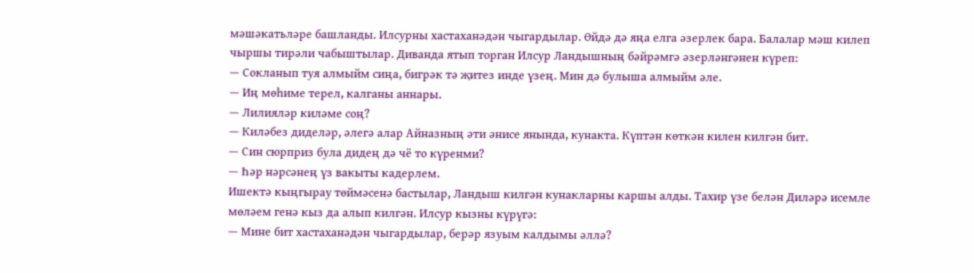мәшәкатьләре башланды. Илсурны хастаханәдән чыгардылар. Өйдә дә яңа елга әзерлек бара. Балалар мәш килеп чыршы тирәли чабыштылар. Диванда ятып торган Илсур Ландышның бәйрәмгә әзерләнгәнен күреп:
— Сокланып туя алмыйм сиңа, бигрәк тә җитез инде үзең. Мин дә булыша алмыйм әле.
— Иң мөһиме терел, калганы аннары.
— Лилияләр киләме соң?
— Киләбез диделәр, әлегә алар Айназның әти әнисе янында, кунакта. Күптән көткән килен килгән бит.
— Син сюрприз була дидең дә чё то күренми?
— Һәр нәрсәнең үз вакыты кадерлем.
Ишектә кыңгырау төймәсенә бастылар, Ландыш килгән кунакларны каршы алды. Тахир үзе белән Диләрә исемле мөләем генә кыз да алып килгән. Илсур кызны күрүгә:
— Мине бит хастаханәдән чыгардылар, берәр язуым калдымы әллә?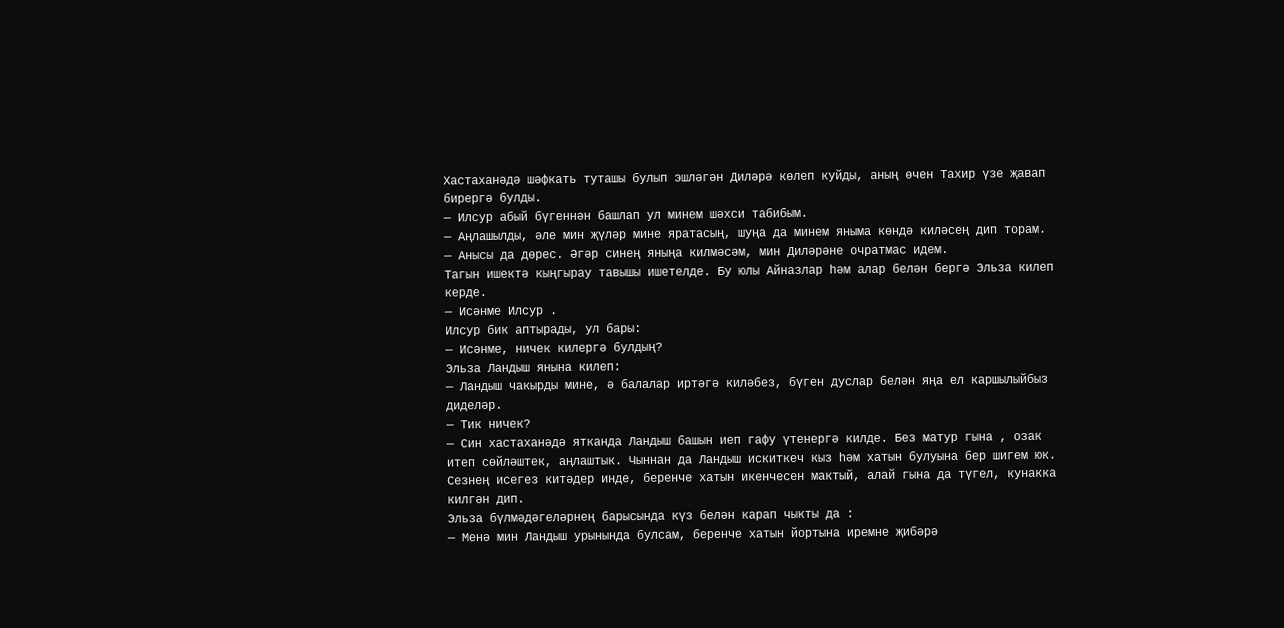Хастаханәдә шәфкать туташы булып эшләгән Диләрә көлеп куйды, аның өчен Тахир үзе җавап бирергә булды.
— Илсур абый бүгеннән башлап ул минем шәхси табибым.
— Аңлашылды, әле мин җүләр мине яратасың, шуңа да минем яныма көндә киләсең дип торам.
— Анысы да дөрес. Әгәр синең яныңа килмәсәм, мин Диләрәне очратмас идем.
Тагын ишектә кыңгырау тавышы ишетелде. Бу юлы Айназлар һәм алар белән бергә Эльза килеп керде.
— Исәнме Илсур .
Илсур бик аптырады, ул бары:
— Исәнме, ничек килергә булдың?
Эльза Ландыш янына килеп:
— Ландыш чакырды мине, ә балалар иртәгә киләбез, бүген дуслар белән яңа ел каршылыйбыз диделәр.
— Тик ничек?
— Син хастаханәдә ятканда Ландыш башын иеп гафу үтенергә килде. Без матур гына , озак итеп сөйләштек, аңлаштык. Чыннан да Ландыш искиткеч кыз һәм хатын булуына бер шигем юк. Сезнең исегез китәдер инде, беренче хатын икенчесен мактый, алай гына да түгел, кунакка килгән дип.
Эльза бүлмәдәгеләрнең барысында күз белән карап чыкты да :
— Менә мин Ландыш урынында булсам, беренче хатын йортына иремне җибәрә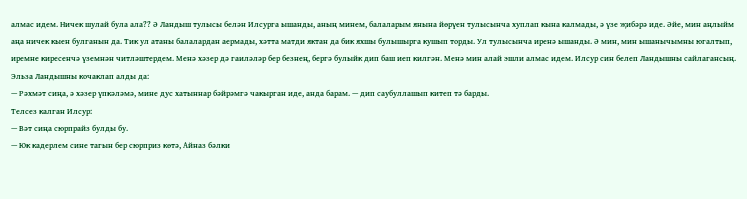алмас идем. Ничек шулай була ала?? Ә Ландыш тулысы белән Илсурга ышанды, аның минем, балаларым янына йөрүен тулысынча хуплап кына калмады, ә үзе җибәрә иде. Әйе, мин аңлыйм аңа ничек кыен булганын да. Тик ул атаны балалардан аермады, хәтта матди яктан да бик яхшы булышырга кушып торды. Ул тулысынча иренә ышанды. Ә мин, мин ышанычымны югалтып, иремне киресенчә үземнән читләштердем. Менә хәзер дә гаиләләр бер безнең, бергә булыйк дип баш иеп килгән. Менә мин алай эшли алмас идем. Илсур син белеп Ландышны сайлагансың.
Эльза Ландышны кочаклап алды да:
— Рәхмәт сиңа, ә хәзер үпкәләмә, мине дус хатыннар бәйрәмгә чакырган иде, анда барам. — дип саубуллашып китеп тә барды.
Телсез калган Илсур:
— Вәт сиңа сюрпрайз булды бу.
— Юк кадерлем сине тагын бер сюрприз көтә, Айназ бәлки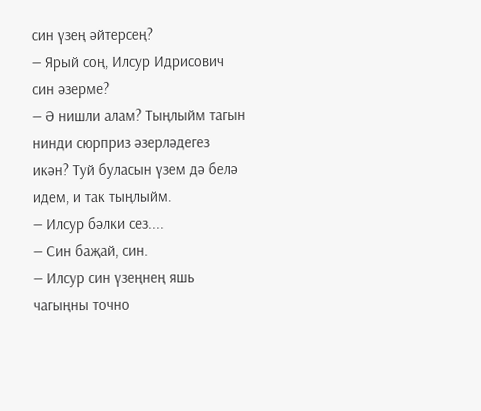син үзең әйтерсең?
— Ярый соң, Илсур Идрисович син әзерме?
— Ә нишли алам? Тыңлыйм тагын нинди сюрприз әзерләдегез икән? Туй буласын үзем дә белә идем, и так тыңлыйм.
— Илсур бәлки сез....
— Син баҗай, син.
— Илсур син үзеңнең яшь чагыңны точно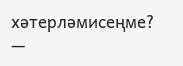хәтерләмисеңме?
—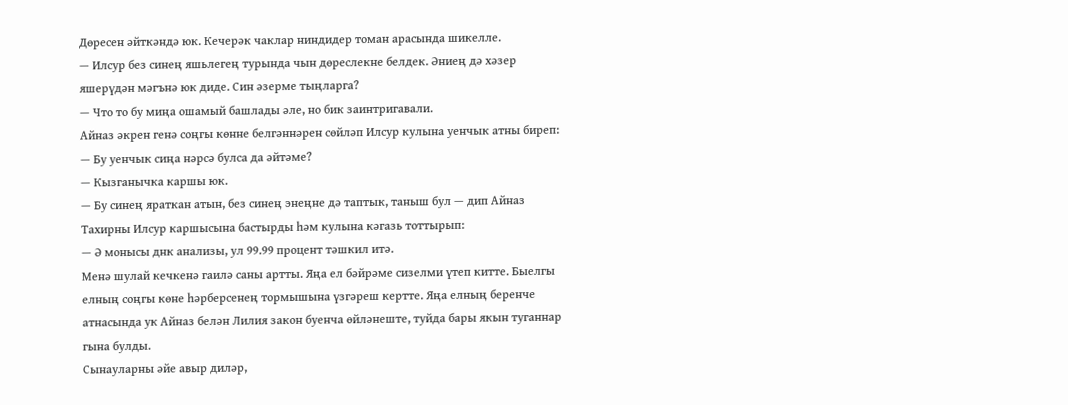Дөресен әйткәндә юк. Кечерәк чаклар ниндидер томан арасында шикелле.
— Илсур без синең яшьлегең турында чын дөреслекне белдек. Әниең дә хәзер яшерүдән мәгънә юк диде. Син әзерме тыңларга?
— Что то бу миңа ошамый башлады әле, но бик заинтригавали.
Айназ әкрен генә соңгы көнне белгәннәрен сөйләп Илсур кулына уенчык атны биреп:
— Бу уенчык сиңа нәрсә булса да әйтәме?
— Кызганычка каршы юк.
— Бу синең яраткан атын, без синең энеңне дә таптык, таныш бул — дип Айназ Тахирны Илсур каршысына бастырды һәм кулына кәгазь тоттырып:
— Ә монысы днк анализы, ул 99.99 процент тәшкил итә.
Менә шулай кечкенә гаилә саны артты. Яңа ел бәйрәме сизелми үтеп китте. Быелгы елның соңгы көне һәрберсенең тормышына үзгәреш кертте. Яңа елның беренче атнасында ук Айназ белән Лилия закон буенча өйләнеште, туйда бары якын туганнар гына булды.
Сынауларны әйе авыр диләр,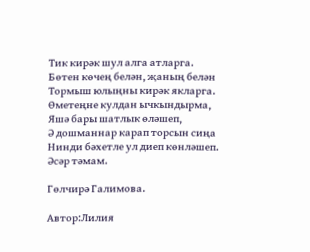Тик кирәк шул алга атларга.
Бөтен көчең белән, җаның белән
Тормыш юлыңны кирәк якларга.
Өметеңне кулдан ычкындырма,
Яшә бары шатлык өләшеп,
Ә дошманнар карап торсын сиңа
Нинди бәхетле ул диеп көнләшеп.
Әсәр тәмам.

Гөлчирә Галимова.

Автор:Лилия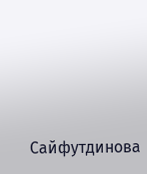Сайфутдинова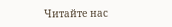Читайте нас